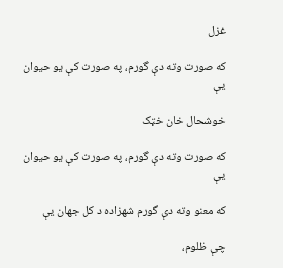غزل

که صورت وته دې گورم، په صورت کې يو حيوان يې

خوشحال خان خټک

که صورت وته دې گورم، په صورت کې يو حيوان يې

که معنو وته دې گورم شهزاده د کل جهان يې

چې ظلوم،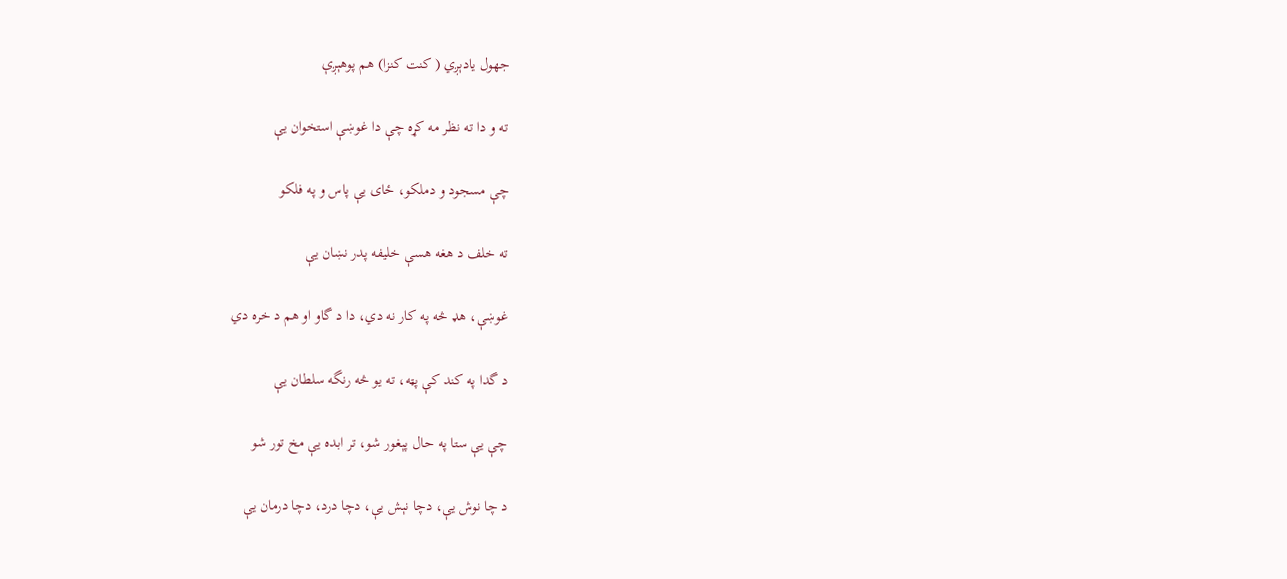جهول يادېږي ( کنت کنزا) هم پوهېږې

ته و دا ته نظر مه کړه چې دا غوښې استخوان يې

چې مسجود و دملکو، ځای يې پاس و په فلکو

ته خلف د هغه هسې خليفه پدر نښان يې

غوښې، هډ څه په کار نه دي، دا د گاو او هم د خره دي

د گدا په کند کې پټه، ته يو څه رنگه سلطان يې

چې يې ستا په حال پېغور شو، تر ابده يې مخ تور شو

د چا نوش يې، دچا نېش يې، دچا درد، دچا درمان يې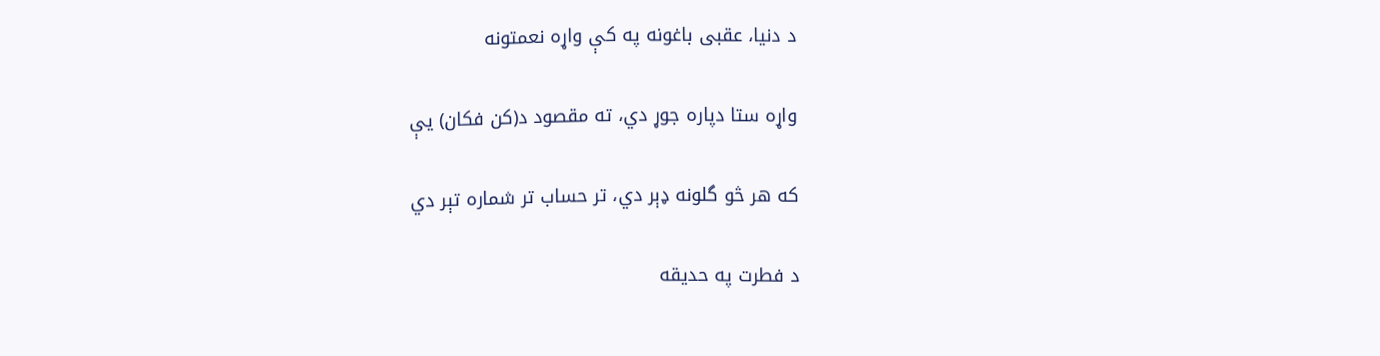د دنيا، عقبی باغونه په کې واړه نعمتونه

واړه ستا دپاره جوړ دي، ته مقصود د(کن فکان) يې

که هر څو گلونه ډېر دي، تر حساب تر شماره تېر دي

د فطرت په حديقه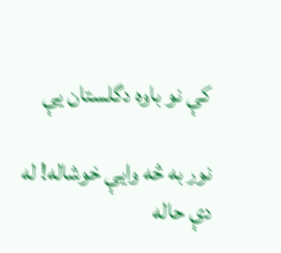کې نو باوه دگلستان يې

نور به څه وايې خوشاله! له دې حاله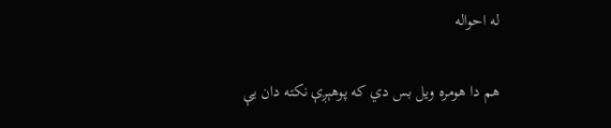له احواله

هم دا هومره ويل بس دي که پوهېږې نکته دان يې